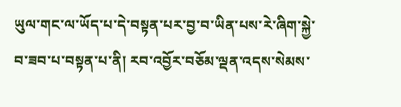ཡུལ་གང་ལ་ཡོད་པ་དེ་བསྟན་པར་བྱ་བ་ཡིན་པས་རེ་ཞིག་སྐྱེ་བ་ཟབ་པ་བསྟན་པ་ནི། རབ་འབྱོར་བཅོམ་ལྡན་འདས་སེམས་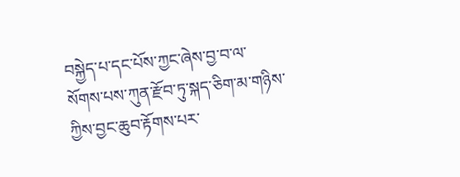བསྐྱེད་པ་དང་པོས་ཀྱང་ཞེས་བྱ་བ་ལ་སོགས་པས་ཀུན་རྫོབ་ཏུ་སྐད་ཅིག་མ་གཉིས་ཀྱིས་བྱང་ཆུབ་རྟོགས་པར་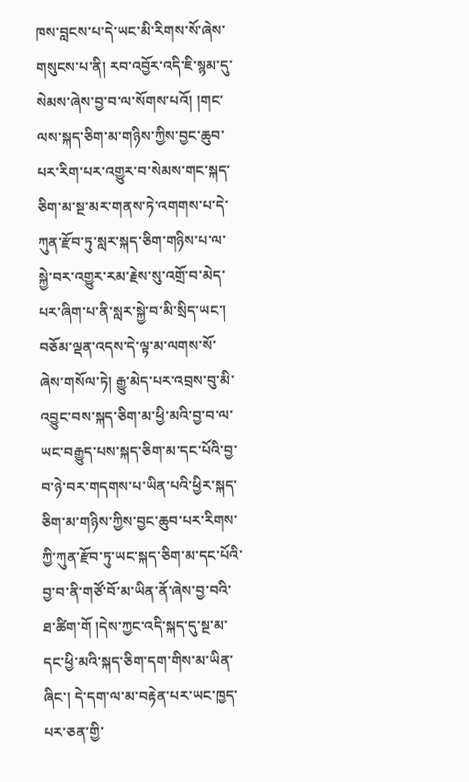ཁས་བླངས་པ་དེ་ཡང་མི་རིགས་སོ་ཞེས་གསུངས་པ་ནི། རབ་འབྱོར་འདི་ཇི་སྙམ་དུ་སེམས་ཞེས་བྱ་བ་ལ་སོགས་པའོ། །གང་ལས་སྐད་ཅིག་མ་གཉིས་ཀྱིས་བྱང་ཆུབ་པར་རིག་པར་འགྱུར་བ་སེམས་གང་སྐད་ཅིག་མ་སྔ་མར་གནས་ཏེ་འགགས་པ་དེ་ཀུན་རྫོབ་ཏུ་སླར་སྐད་ཅིག་གཉིས་པ་ལ་སྐྱེ་བར་འགྱུར་རམ་རྗེས་སུ་འགྲོ་བ་མེད་པར་ཞིག་པ་ནི་སླར་སྐྱེ་བ་མི་སྲིད་ཡང་། བཅོམ་ལྡན་འདས་དེ་ལྟ་མ་ལགས་སོ་ཞེས་གསོལ་ཏེ། རྒྱུ་མེད་པར་འབྲས་བུ་མི་འབྱུང་བས་སྐད་ཅིག་མ་ཕྱི་མའི་བྱ་བ་ལ་ཡང་བརྒྱུད་པས་སྐད་ཅིག་མ་དང་པོའི་བྱ་བ་ཉེ་བར་གདགས་པ་ཡིན་པའི་ཕྱིར་སྐད་ཅིག་མ་གཉིས་ཀྱིས་བྱང་ཆུབ་པར་རིགས་ཀྱི་ཀུན་རྫོབ་ཏུ་ཡང་སྐད་ཅིག་མ་དང་པོའི་བྱ་བ་ནི་གཙོ་བོ་མ་ཡིན་ནོ་ཞེས་བྱ་བའི་ཐ་ཚིག་གོ །དེས་ཀྱང་འདི་སྐད་དུ་སྔ་མ་དང་ཕྱི་མའི་སྐད་ཅིག་དག་གིས་མ་ཡིན་ཞིང་། དེ་དག་ལ་མ་བརྟེན་པར་ཡང་ཁྱད་པར་ཅན་གྱི་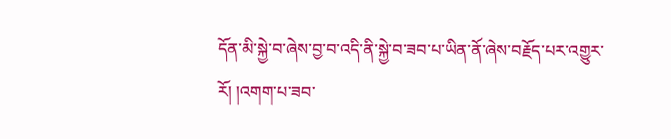དོན་མི་སྐྱེ་བ་ཞེས་བྱ་བ་འདི་ནི་སྐྱེ་བ་ཟབ་པ་ཡིན་ནོ་ཞེས་བརྗོད་པར་འགྱུར་རོ། །འགག་པ་ཟབ་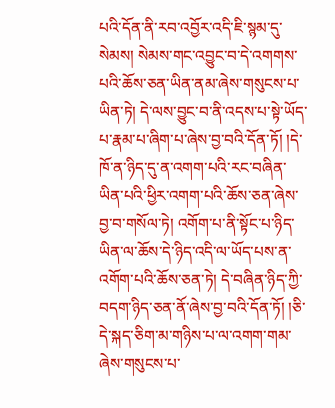པའི་དོན་ནི་རབ་འབྱོར་འདི་ཇི་སྙམ་དུ་སེམས། སེམས་གང་འབྱུང་བ་དེ་འགགས་པའི་ཆོས་ཅན་ཡིན་ནམ་ཞེས་གསུངས་པ་ཡིན་ཏེ། དེ་ལས་བྱུང་བ་ནི་འདས་པ་སྟེ་ཡོད་པ་རྣམ་པ་ཞིག་པ་ཞེས་བྱ་བའི་དོན་ཏོ། །དེ་ཁོ་ན་ཉིད་དུ་ན་འགག་པའི་རང་བཞིན་ཡིན་པའི་ཕྱིར་འགག་པའི་ཆོས་ཅན་ཞེས་བྱ་བ་གསོལ་ཏེ། འགོག་པ་ནི་སྟོང་པ་ཉིད་ཡིན་ལ་ཆོས་དེ་ཉིད་འདི་ལ་ཡོད་པས་ན་འགོག་པའི་ཆོས་ཅན་ཏེ། དེ་བཞིན་ཉིད་ཀྱི་བདག་ཉིད་ཅན་ནོ་ཞེས་བྱ་བའི་དོན་ཏོ། །ཅི་དེ་སྐད་ཅིག་མ་གཉིས་པ་ལ་འགག་གམ་ཞེས་གསུངས་པ་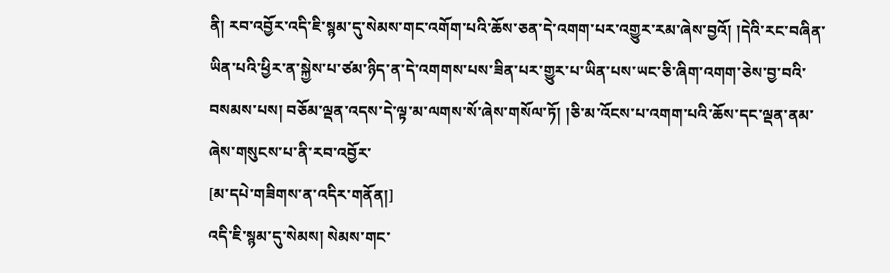ནི། རབ་འབྱོར་འདི་ཇི་སྙམ་དུ་སེམས་གང་འགོག་པའི་ཆོས་ཅན་དེ་འགག་པར་འགྱུར་རམ་ཞེས་བྱའོ། །དེའི་རང་བཞིན་ཡིན་པའི་ཕྱིར་ན་སྐྱེས་པ་ཙམ་ཉིད་ན་དེ་འགགས་པས་ཟིན་པར་གྱུར་པ་ཡིན་པས་ཡང་ཅི་ཞིག་འགག་ཅེས་བྱ་བའི་བསམས་པས། བཅོམ་ལྡན་འདས་དེ་ལྟ་མ་ལགས་སོ་ཞེས་གསོལ་ཏོ། །ཅི་མ་འོངས་པ་འགག་པའི་ཆོས་དང་ལྡན་ནམ་ཞེས་གསུངས་པ་ནི་རབ་འབྱོར་
[མ་དཔེ་གཟིགས་ན་འདིར་གནོན།]
འདི་ཇི་སྙམ་དུ་སེམས། སེམས་གང་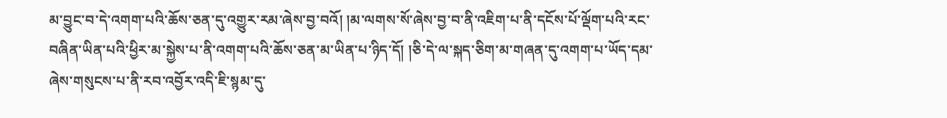མ་བྱུང་བ་དེ་འགག་པའི་ཆོས་ཅན་དུ་འགྱུར་རམ་ཞེས་བྱ་བའོ། །མ་ལགས་སོ་ཞེས་བྱ་བ་ནི་འཇིག་པ་ནི་དངོས་པོ་ལྡོག་པའི་རང་བཞིན་ཡིན་པའི་ཕྱིར་མ་སྐྱེས་པ་ནི་འགག་པའི་ཆོས་ཅན་མ་ཡིན་པ་ཉིད་དོ། །ཅི་དེ་ལ་སྐད་ཅིག་མ་གཞན་དུ་འགག་པ་ཡོད་དམ་ཞེས་གསུངས་པ་ནི་རབ་འབྱོར་འདི་ཇི་སྙམ་དུ་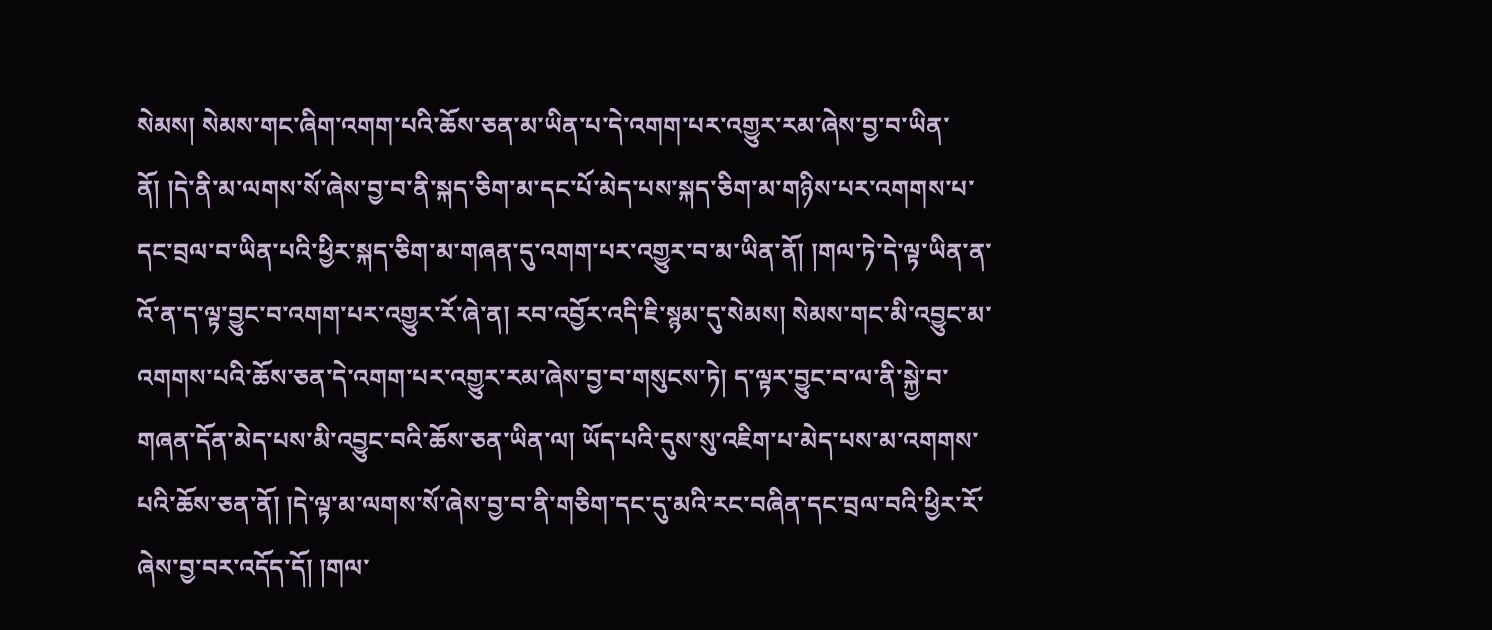སེམས། སེམས་གང་ཞིག་འགག་པའི་ཆོས་ཅན་མ་ཡིན་པ་དེ་འགག་པར་འགྱུར་རམ་ཞེས་བྱ་བ་ཡིན་ནོ། །དེ་ནི་མ་ལགས་སོ་ཞེས་བྱ་བ་ནི་སྐད་ཅིག་མ་དང་པོ་མེད་པས་སྐད་ཅིག་མ་གཉིས་པར་འགགས་པ་དང་བྲལ་བ་ཡིན་པའི་ཕྱིར་སྐད་ཅིག་མ་གཞན་དུ་འགག་པར་འགྱུར་བ་མ་ཡིན་ནོ། །གལ་ཏེ་དེ་ལྟ་ཡིན་ན་འོ་ན་ད་ལྟ་བྱུང་བ་འགག་པར་འགྱུར་རོ་ཞེ་ན། རབ་འབྱོར་འདི་ཇི་སྙམ་དུ་སེམས། སེམས་གང་མི་འབྱུང་མ་འགགས་པའི་ཆོས་ཅན་དེ་འགག་པར་འགྱུར་རམ་ཞེས་བྱ་བ་གསུངས་ཏེ། ད་ལྟར་བྱུང་བ་ལ་ནི་སྐྱེ་བ་གཞན་དོན་མེད་པས་མི་འབྱུང་བའི་ཆོས་ཅན་ཡིན་ལ། ཡོད་པའི་དུས་སུ་འཇིག་པ་མེད་པས་མ་འགགས་པའི་ཆོས་ཅན་ནོ། །དེ་ལྟ་མ་ལགས་སོ་ཞེས་བྱ་བ་ནི་གཅིག་དང་དུ་མའི་རང་བཞིན་དང་བྲལ་བའི་ཕྱིར་རོ་ཞེས་བྱ་བར་འདོད་དོ། །གལ་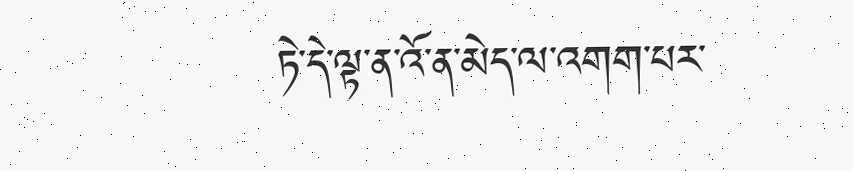ཏེ་དེ་ལྟ་ན་འོ་ན་མེད་ལ་འགག་པར་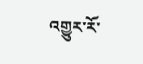འགྱུར་རོ་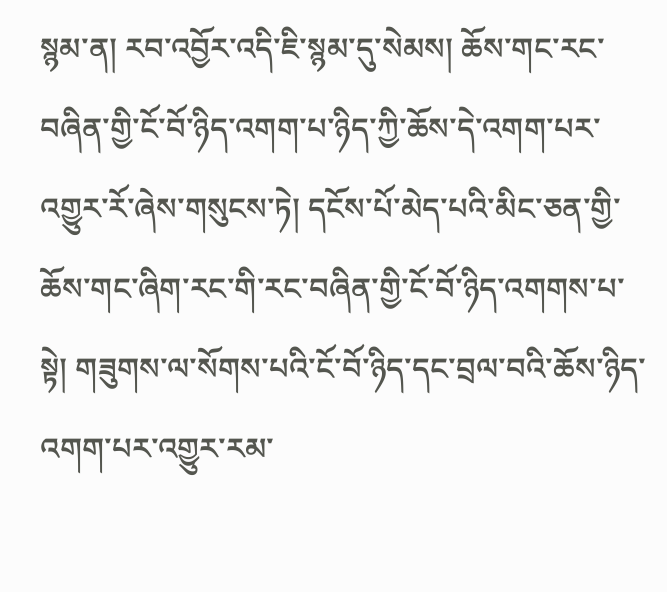སྙམ་ན། རབ་འབྱོར་འདི་ཇི་སྙམ་དུ་སེམས། ཆོས་གང་རང་བཞིན་གྱི་ངོ་བོ་ཉིད་འགག་པ་ཉིད་ཀྱི་ཆོས་དེ་འགག་པར་འགྱུར་རོ་ཞེས་གསུངས་ཏེ། དངོས་པོ་མེད་པའི་མིང་ཅན་གྱི་ཆོས་གང་ཞིག་རང་གི་རང་བཞིན་གྱི་ངོ་བོ་ཉིད་འགགས་པ་སྟེ། གཟུགས་ལ་སོགས་པའི་ངོ་བོ་ཉིད་དང་བྲལ་བའི་ཆོས་ཉིད་འགག་པར་འགྱུར་རམ་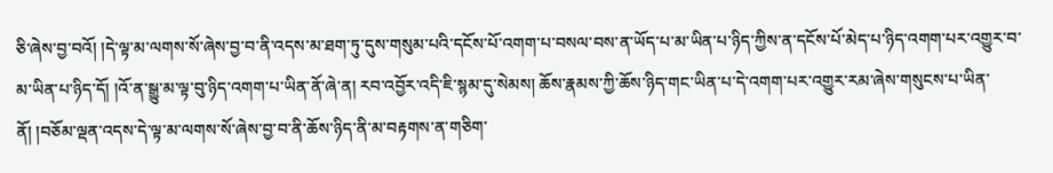ཅི་ཞེས་བྱ་བའོ། །དེ་ལྟ་མ་ལགས་སོ་ཞེས་བྱ་བ་ནི་འདས་མ་ཐག་ཏུ་དུས་གསུམ་པའི་དངོས་པོ་འགག་པ་བསལ་བས་ན་ཡོད་པ་མ་ཡིན་པ་ཉིད་ཀྱིས་ན་དངོས་པོ་མེད་པ་ཉིད་འགག་པར་འགྱུར་བ་མ་ཡིན་པ་ཉིད་དོ། །འོ་ན་སྒྱུ་མ་ལྟ་བུ་ཉིད་འགག་པ་ཡིན་ནོ་ཞེ་ན། རབ་འབྱོར་འདི་ཇི་སྙམ་དུ་སེམས། ཆོས་རྣམས་ཀྱི་ཆོས་ཉིད་གང་ཡིན་པ་དེ་འགག་པར་འགྱུར་རམ་ཞེས་གསུངས་པ་ཡིན་ནོ། །བཅོམ་ལྡན་འདས་དེ་ལྟ་མ་ལགས་སོ་ཞེས་བྱ་བ་ནི་ཆོས་ཉིད་ནི་མ་བརྟགས་ན་གཅིག་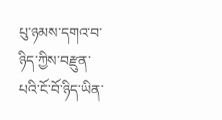པུ་ཉམས་དགའ་བ་ཉིད་ཀྱིས་བརྫུན་པའི་ངོ་བོ་ཉིད་ཡིན་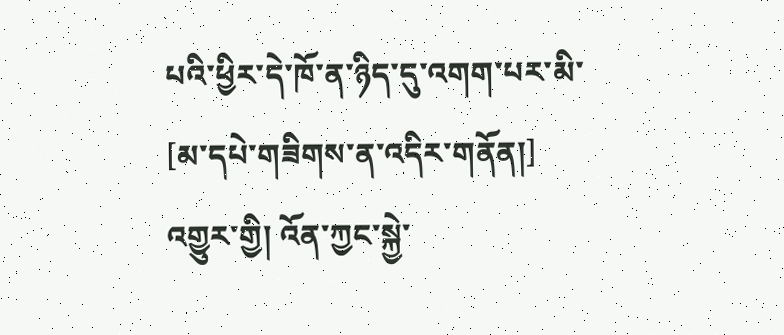པའི་ཕྱིར་དེ་ཁོ་ན་ཉིད་དུ་འགག་པར་མི་
[མ་དཔེ་གཟིགས་ན་འདིར་གནོན།]
འགྱུར་གྱི། འོན་ཀྱང་སྐྱེ་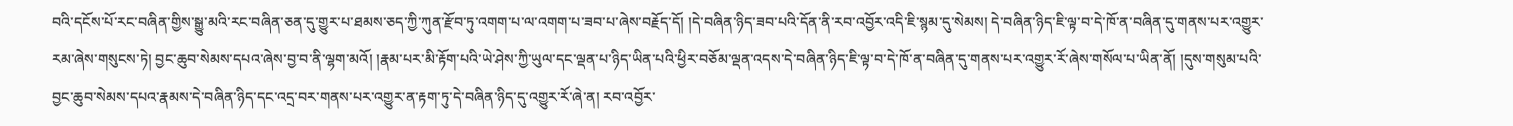བའི་དངོས་པོ་རང་བཞིན་གྱིས་སྒྱུ་མའི་རང་བཞིན་ཅན་དུ་གྱུར་པ་ཐམས་ཅད་ཀྱི་ཀུན་རྫོབ་ཏུ་འགག་པ་ལ་འགག་པ་ཟབ་པ་ཞེས་བརྗོད་དོ། །དེ་བཞིན་ཉིད་ཟབ་པའི་དོན་ནི་རབ་འབྱོར་འདི་ཇི་སྙམ་དུ་སེམས། དེ་བཞིན་ཉིད་ཇི་ལྟ་བ་དེ་ཁོ་ན་བཞིན་དུ་གནས་པར་འགྱུར་རམ་ཞེས་གསུངས་ཏེ། བྱང་ཆུབ་སེམས་དཔའ་ཞེས་བྱ་བ་ནི་ལྷག་མའོ། །རྣམ་པར་མི་རྟོག་པའི་ཡེ་ཤེས་ཀྱི་ཡུལ་དང་ལྡན་པ་ཉིད་ཡིན་པའི་ཕྱིར་བཅོམ་ལྡན་འདས་དེ་བཞིན་ཉིད་ཇི་ལྟ་བ་དེ་ཁོ་ན་བཞིན་དུ་གནས་པར་འགྱུར་རོ་ཞེས་གསོལ་པ་ཡིན་ནོ། །དུས་གསུམ་པའི་བྱང་ཆུབ་སེམས་དཔའ་རྣམས་དེ་བཞིན་ཉིད་དང་འདྲ་བར་གནས་པར་འགྱུར་ན་རྟག་ཏུ་དེ་བཞིན་ཉིད་དུ་འགྱུར་རོ་ཞེ་ན། རབ་འབྱོར་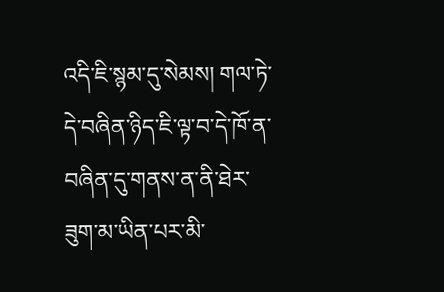འདི་ཇི་སྙམ་དུ་སེམས། གལ་ཏེ་དེ་བཞིན་ཉིད་ཇི་ལྟ་བ་དེ་ཁོ་ན་བཞིན་དུ་གནས་ན་ནི་ཐེར་ཟུག་མ་ཡིན་པར་མི་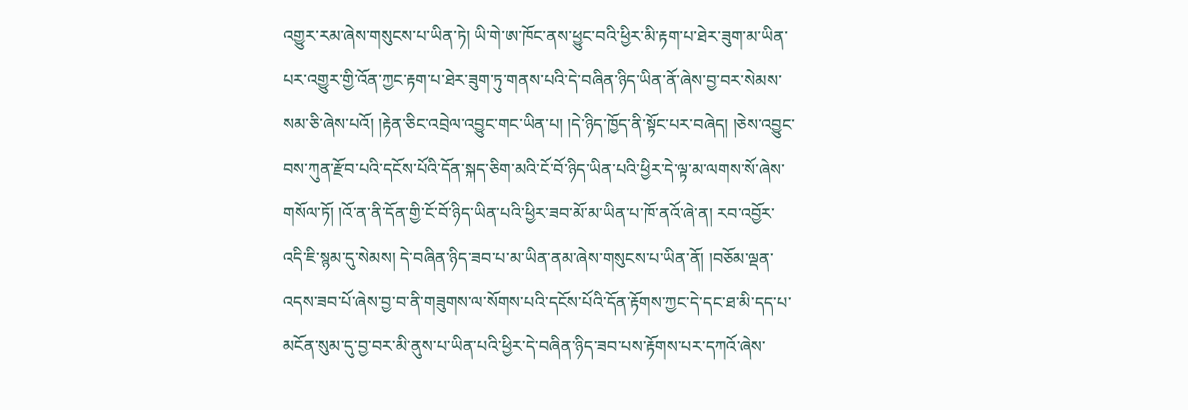འགྱུར་རམ་ཞེས་གསུངས་པ་ཡིན་ཏེ། ཡི་གེ་ཨ་ཁོང་ནས་ཕྱུང་བའི་ཕྱིར་མི་རྟག་པ་ཐེར་ཟུག་མ་ཡིན་པར་འགྱུར་གྱི་འོན་ཀྱང་རྟག་པ་ཐེར་ཟུག་ཏུ་གནས་པའི་དེ་བཞིན་ཉིད་ཡིན་ནོ་ཞེས་བྱ་བར་སེམས་སམ་ཅི་ཞེས་པའོ། །རྟེན་ཅིང་འབྲེལ་འབྱུང་གང་ཡིན་པ། །དེ་ཉིད་ཁྱོད་ནི་སྟོང་པར་བཞེད། །ཅེས་འབྱུང་བས་ཀུན་རྫོབ་པའི་དངོས་པོའི་དོན་སྐད་ཅིག་མའི་ངོ་བོ་ཉིད་ཡིན་པའི་ཕྱིར་དེ་ལྟ་མ་ལགས་སོ་ཞེས་གསོལ་ཏོ། །འོ་ན་ནི་དོན་གྱི་ངོ་བོ་ཉིད་ཡིན་པའི་ཕྱིར་ཟབ་མོ་མ་ཡིན་པ་ཁོ་ནའོ་ཞེ་ན། རབ་འབྱོར་འདི་ཇི་སྙམ་དུ་སེམས། དེ་བཞིན་ཉིད་ཟབ་པ་མ་ཡིན་ནམ་ཞེས་གསུངས་པ་ཡིན་ནོ། །བཅོམ་ལྡན་འདས་ཟབ་པོ་ཞེས་བྱ་བ་ནི་གཟུགས་ལ་སོགས་པའི་དངོས་པོའི་དོན་རྟོགས་ཀྱང་དེ་དང་ཐ་མི་དད་པ་མངོན་སུམ་དུ་བྱ་བར་མི་ནུས་པ་ཡིན་པའི་ཕྱིར་དེ་བཞིན་ཉིད་ཟབ་པས་རྟོགས་པར་དཀའོ་ཞེས་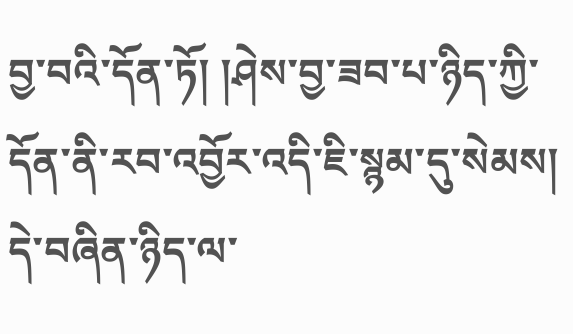བྱ་བའི་དོན་ཏོ། །ཤེས་བྱ་ཟབ་པ་ཉིད་ཀྱི་དོན་ནི་རབ་འབྱོར་འདི་ཇི་སྙམ་དུ་སེམས། དེ་བཞིན་ཉིད་ལ་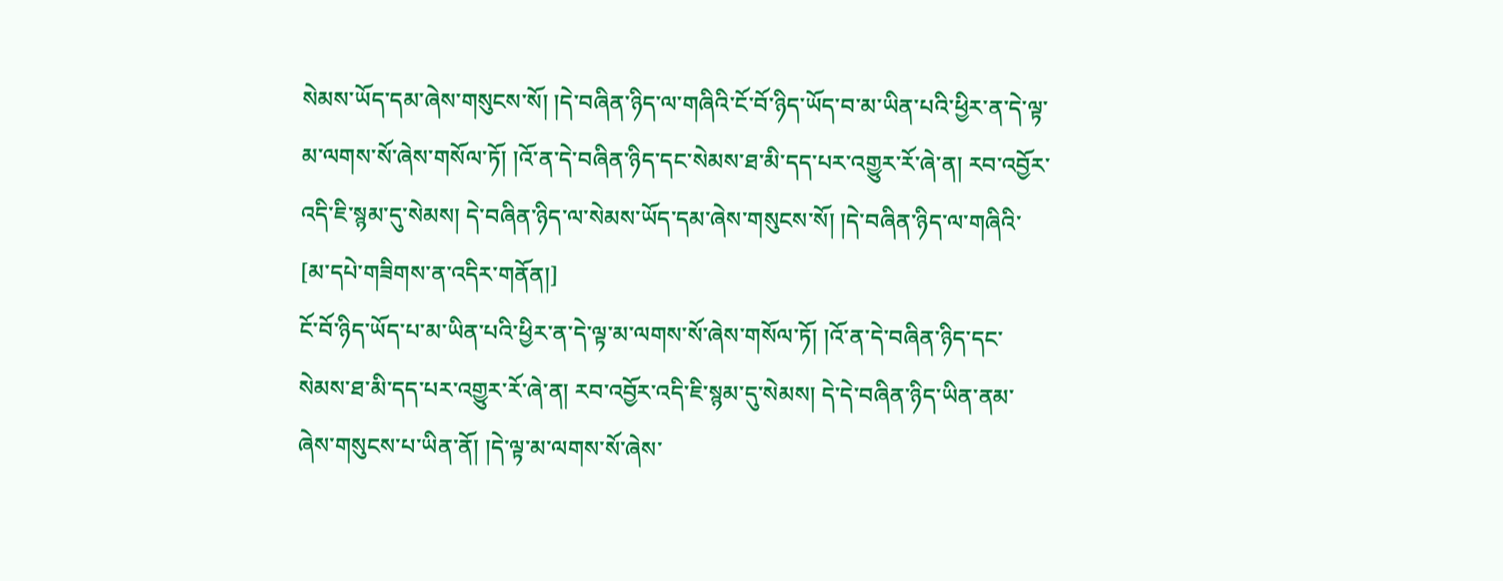སེམས་ཡོད་དམ་ཞེས་གསུངས་སོ། །དེ་བཞིན་ཉིད་ལ་གཞིའི་ངོ་བོ་ཉིད་ཡོད་བ་མ་ཡིན་པའི་ཕྱིར་ན་དེ་ལྟ་མ་ལགས་སོ་ཞེས་གསོལ་ཏོ། །འོ་ན་དེ་བཞིན་ཉིད་དང་སེམས་ཐ་མི་དད་པར་འགྱུར་རོ་ཞེ་ན། རབ་འབྱོར་འདི་ཇི་སྙམ་དུ་སེམས། དེ་བཞིན་ཉིད་ལ་སེམས་ཡོད་དམ་ཞེས་གསུངས་སོ། །དེ་བཞིན་ཉིད་ལ་གཞིའི་
[མ་དཔེ་གཟིགས་ན་འདིར་གནོན།]
ངོ་བོ་ཉིད་ཡོད་པ་མ་ཡིན་པའི་ཕྱིར་ན་དེ་ལྟ་མ་ལགས་སོ་ཞེས་གསོལ་ཏོ། །འོ་ན་དེ་བཞིན་ཉིད་དང་སེམས་ཐ་མི་དད་པར་འགྱུར་རོ་ཞེ་ན། རབ་འབྱོར་འདི་ཇི་སྙམ་དུ་སེམས། དེ་དེ་བཞིན་ཉིད་ཡིན་ནམ་ཞེས་གསུངས་པ་ཡིན་ནོ། །དེ་ལྟ་མ་ལགས་སོ་ཞེས་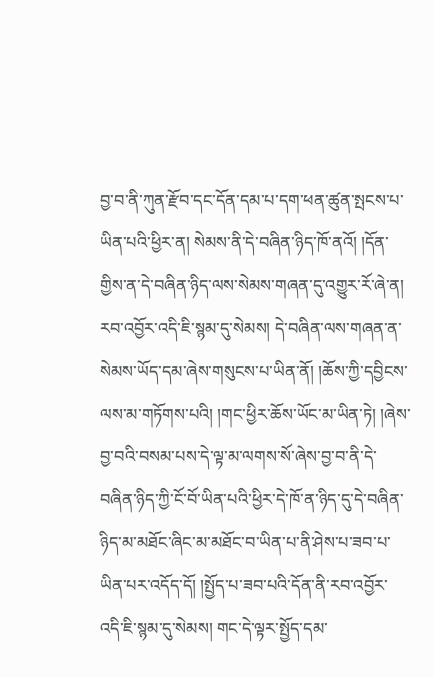བྱ་བ་ནི་ཀུན་རྫོབ་དང་དོན་དམ་པ་དག་ཕན་ཚུན་སྤངས་པ་ཡིན་པའི་ཕྱིར་ན། སེམས་ནི་དེ་བཞིན་ཉིད་ཁོ་ནའོ། །དོན་གྱིས་ན་དེ་བཞིན་ཉིད་ལས་སེམས་གཞན་དུ་འགྱུར་རོ་ཞེ་ན། རབ་འབྱོར་འདི་ཇི་སྙམ་དུ་སེམས། དེ་བཞིན་ལས་གཞན་ན་སེམས་ཡོད་དམ་ཞེས་གསུངས་པ་ཡིན་ནོ། །ཆོས་ཀྱི་དབྱིངས་ལས་མ་གཏོགས་པའི། །གང་ཕྱིར་ཆོས་ཡོང་མ་ཡིན་ཏེ། །ཞེས་བྱ་བའི་བསམ་པས་དེ་ལྟ་མ་ལགས་སོ་ཞེས་བྱ་བ་ནི་དེ་བཞིན་ཉིད་ཀྱི་ངོ་བོ་ཡིན་པའི་ཕྱིར་དེ་ཁོ་ན་ཉིད་དུ་དེ་བཞིན་ཉིད་མ་མཐོང་ཞིང་མ་མཐོང་བ་ཡིན་པ་ནི་ཤེས་པ་ཟབ་པ་ཡིན་པར་འདོད་དོ། །སྤྱོད་པ་ཟབ་པའི་དོན་ནི་རབ་འབྱོར་འདི་ཇི་སྙམ་དུ་སེམས། གང་དེ་ལྟར་སྤྱོད་དམ་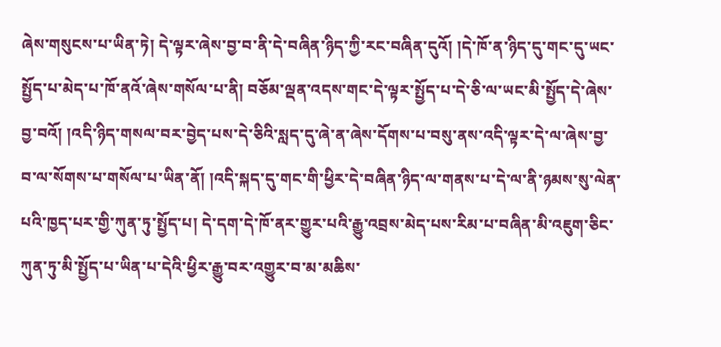ཞེས་གསུངས་པ་ཡིན་ཏེ། དེ་ལྟར་ཞེས་བྱ་བ་ནི་དེ་བཞིན་ཉིད་ཀྱི་རང་བཞིན་དུའོ། །དེ་ཁོ་ན་ཉིད་དུ་གང་དུ་ཡང་སྤྱོད་པ་མེད་པ་ཁོ་ནའོ་ཞེས་གསོལ་པ་ནི། བཅོམ་ལྡན་འདས་གང་དེ་ལྟར་སྤྱོད་པ་དེ་ཅི་ལ་ཡང་མི་སྤྱོད་དེ་ཞེས་བྱ་བའོ། །འདི་ཉིད་གསལ་བར་བྱེད་པས་དེ་ཅིའི་སླད་དུ་ཞེ་ན་ཞེས་དོགས་པ་བསུ་ནས་འདི་ལྟར་དེ་ལ་ཞེས་བྱ་བ་ལ་སོགས་པ་གསོལ་པ་ཡིན་ནོ། །འདི་སྐད་དུ་གང་གི་ཕྱིར་དེ་བཞིན་ཉིད་ལ་གནས་པ་དེ་ལ་ནི་ཉམས་སུ་ལེན་པའི་ཁྱད་པར་གྱི་ཀུན་ཏུ་སྤྱོད་པ། དེ་དག་དེ་ཁོ་ནར་གྱུར་པའི་རྒྱུ་འབྲས་མེད་པས་རིམ་པ་བཞིན་མི་འཇུག་ཅིང་ཀུན་ཏུ་མི་སྤྱོད་པ་ཡིན་པ་དེའི་ཕྱིར་རྒྱུ་བར་འགྱུར་བ་མ་མཆིས་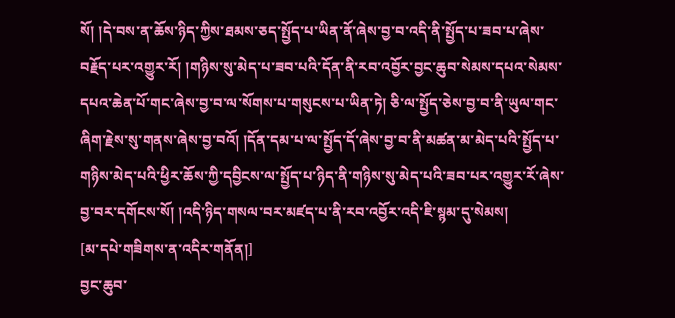སོ། །དེ་བས་ན་ཆོས་ཉིད་ཀྱིས་ཐམས་ཅད་སྤྱོད་པ་ཡིན་ནོ་ཞེས་བྱ་བ་འདི་ནི་སྤྱོད་པ་ཟབ་པ་ཞེས་བརྗོད་པར་འགྱུར་རོ། །གཉིས་སུ་མེད་པ་ཟབ་པའི་དོན་ནི་རབ་འབྱོར་བྱང་ཆུབ་སེམས་དཔའ་སེམས་དཔའ་ཆེན་པོ་གང་ཞེས་བྱ་བ་ལ་སོགས་པ་གསུངས་པ་ཡིན་ཏེ། ཅི་ལ་སྤྱོད་ཅེས་བྱ་བ་ནི་ཡུལ་གང་ཞིག་རྗེས་སུ་གནས་ཞེས་བྱ་བའོ། །དོན་དམ་པ་ལ་སྤྱོད་དོ་ཞེས་བྱ་བ་ནི་མཚན་མ་མེད་པའི་སྤྱོད་པ་གཉིས་མེད་པའི་ཕྱིར་ཆོས་ཀྱི་དབྱིངས་ལ་སྤྱོད་པ་ཉིད་ནི་གཉིས་སུ་མེད་པའི་ཟབ་པར་འགྱུར་རོ་ཞེས་བྱ་བར་དགོངས་སོ། །འདི་ཉིད་གསལ་བར་མཛད་པ་ནི་རབ་འབྱོར་འདི་ཇི་སྙམ་དུ་སེམས།
[མ་དཔེ་གཟིགས་ན་འདིར་གནོན།]
བྱང་ཆུབ་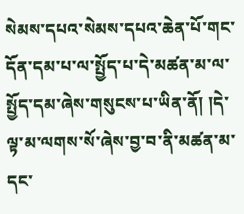སེམས་དཔའ་སེམས་དཔའ་ཆེན་པོ་གང་དོན་དམ་པ་ལ་སྤྱོད་པ་དེ་མཚན་མ་ལ་སྤྱོད་དམ་ཞེས་གསུངས་པ་ཡིན་ནོ། །དེ་ལྟ་མ་ལགས་སོ་ཞེས་བྱ་བ་ནི་མཚན་མ་དང་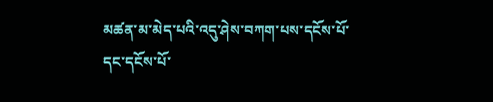མཚན་མ་མེད་པའི་འདུ་ཤེས་བཀག་པས་དངོས་པོ་དང་དངོས་པོ་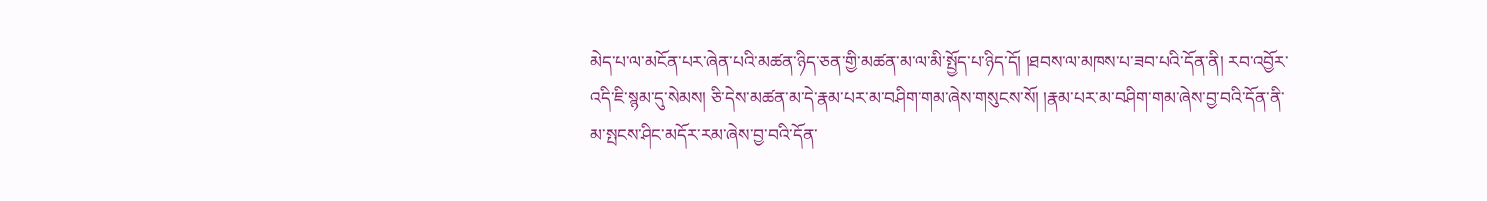མེད་པ་ལ་མངོན་པར་ཞེན་པའི་མཚན་ཉིད་ཅན་གྱི་མཚན་མ་ལ་མི་སྤྱོད་པ་ཉིད་དོ། །ཐབས་ལ་མཁས་པ་ཟབ་པའི་དོན་ནི། རབ་འབྱོར་འདི་ཇི་སྙམ་དུ་སེམས། ཅི་དེས་མཚན་མ་དེ་རྣམ་པར་མ་བཤིག་གམ་ཞེས་གསུངས་སོ། །རྣམ་པར་མ་བཤིག་གམ་ཞེས་བྱ་བའི་དོན་ནི་མ་སྤངས་ཤིང་མདོར་རམ་ཞེས་བྱ་བའི་དོན་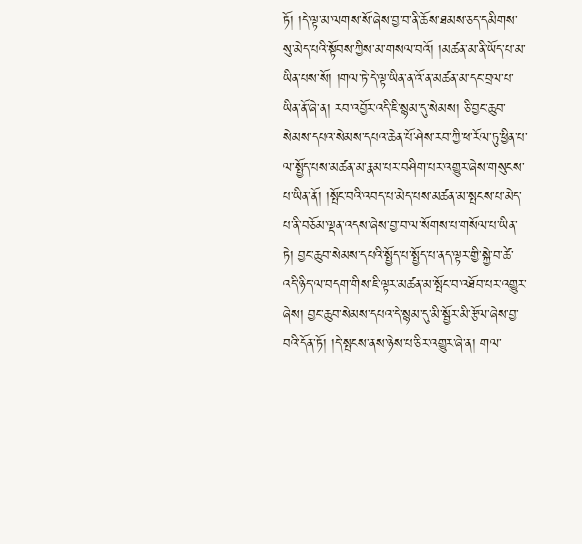ཏོ། །དེ་ལྟ་མ་ལགས་སོ་ཞེས་བྱ་བ་ནི་ཆོས་ཐམས་ཅད་དམིགས་སུ་མེད་པའི་སྟོབས་ཀྱིས་མ་གསལ་བའོ། །མཚན་མ་ནི་ཡོད་པ་མ་ཡིན་པས་སོ། །གལ་ཏེ་དེ་ལྟ་ཡིན་ན་འོ་ན་མཚན་མ་དང་བྲལ་པ་ཡིན་ནོ་ཞེ་ན། རབ་འབྱོར་འདི་ཇི་སྙམ་དུ་སེམས། ཅི་བྱང་ཆུབ་སེམས་དཔའ་སེམས་དཔའ་ཆེན་པོ་ཤེས་རབ་ཀྱི་ཕ་རོལ་ཏུ་ཕྱིན་པ་ལ་སྤྱོད་པས་མཚན་མ་རྣམ་པར་བཤིག་པར་འགྱུར་ཞེས་གསུངས་པ་ཡིན་ནོ། །སྤོང་བའི་འབད་པ་མེད་པས་མཚན་མ་སྤངས་པ་མེད་པ་ནི་བཅོམ་ལྡན་འདས་ཞེས་བྱ་བ་ལ་སོགས་པ་གསོལ་པ་ཡིན་ཏེ། བྱང་ཆུབ་སེམས་དཔའི་སྤྱོད་པ་སྤྱོད་པ་ནད་ལྟར་གྱི་སྐྱེ་བ་ཚེ་འདི་ཉིད་ལ་བདག་གིས་ཇི་ལྟར་མཚན་མ་སྤོང་བ་འཐོབ་པར་འགྱུར་ཞེས། བྱང་ཆུབ་སེམས་དཔའ་དེ་སྙམ་དུ་མི་སྦྱོར་མི་རྩོལ་ཞེས་བྱ་བའི་དོན་ཏོ། །དེ་སྤངས་ནས་ཉེས་པ་ཅིར་འགྱུར་ཞེ་ན། གལ་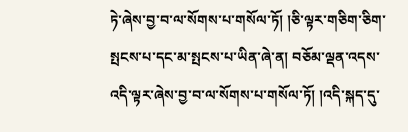ཏེ་ཞེས་བྱ་བ་ལ་སོགས་པ་གསོལ་ཏོ། །ཅི་ལྟར་གཅིག་ཅིག་སྤངས་པ་དང་མ་སྤངས་པ་ཡིན་ཞེ་ན། བཅོམ་ལྡན་འདས་འདི་ལྟར་ཞེས་བྱ་བ་ལ་སོགས་པ་གསོལ་ཏོ། །འདི་སྐད་དུ་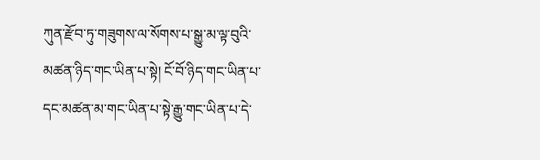ཀུན་རྫོབ་ཏུ་གཟུགས་ལ་སོགས་པ་སྒྱུ་མ་ལྟ་བུའི་མཚན་ཉིད་གང་ཡིན་པ་སྟེ། ངོ་བོ་ཉིད་གང་ཡིན་པ་དང་མཚན་མ་གང་ཡིན་པ་སྟེ་རྒྱུ་གང་ཡིན་པ་དེ་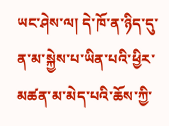ཡང་ཤེས་ལ། དེ་ཁོ་ན་ཉིད་དུ་ན་མ་སྐྱེས་པ་ཡིན་པའི་ཕྱིར་མཚན་མ་མེད་པའི་ཆོས་ཀྱི་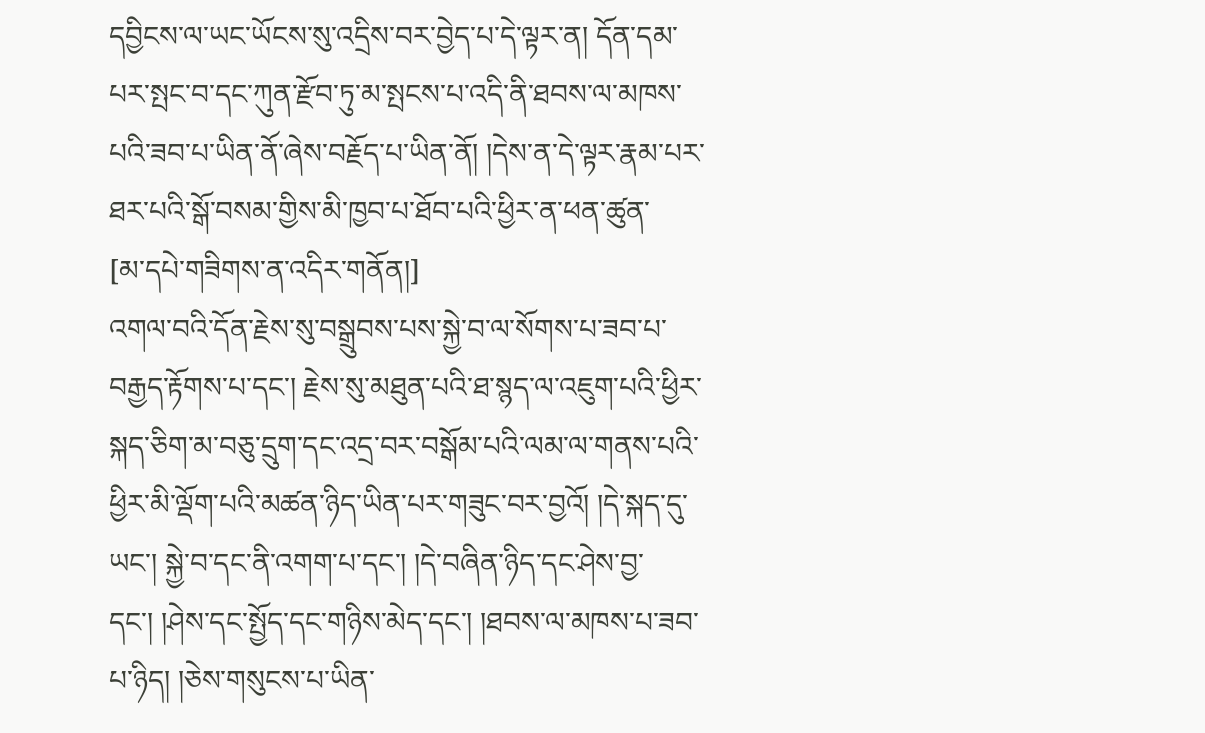དབྱིངས་ལ་ཡང་ཡོངས་སུ་འདྲིས་བར་བྱེད་པ་དེ་ལྟར་ན། དོན་དམ་པར་སྤང་བ་དང་ཀུན་རྫོབ་ཏུ་མ་སྤངས་པ་འདི་ནི་ཐབས་ལ་མཁས་པའི་ཟབ་པ་ཡིན་ནོ་ཞེས་བརྗོད་པ་ཡིན་ནོ། །དེས་ན་དེ་ལྟར་རྣམ་པར་ཐར་པའི་སྒོ་བསམ་གྱིས་མི་ཁྱབ་པ་ཐོབ་པའི་ཕྱིར་ན་ཕན་ཚུན་
[མ་དཔེ་གཟིགས་ན་འདིར་གནོན།]
འགལ་བའི་དོན་རྗེས་སུ་བསྒྲུབས་པས་སྐྱེ་བ་ལ་སོགས་པ་ཟབ་པ་བརྒྱད་རྟོགས་པ་དང་། རྗེས་སུ་མཐུན་པའི་ཐ་སྙད་ལ་འཇུག་པའི་ཕྱིར་སྐད་ཅིག་མ་བཅུ་དྲུག་དང་འདྲ་བར་བསྒོམ་པའི་ལམ་ལ་གནས་པའི་ཕྱིར་མི་ལྡོག་པའི་མཚན་ཉིད་ཡིན་པར་གཟུང་བར་བྱའོ། །དེ་སྐད་དུ་ཡང་། སྐྱེ་བ་དང་ནི་འགག་པ་དང་། །དེ་བཞིན་ཉིད་དང་ཤེས་བྱ་དང་། །ཤེས་དང་སྤྱོད་དང་གཉིས་མེད་དང་། །ཐབས་ལ་མཁས་པ་ཟབ་པ་ཉིད། །ཅེས་གསུངས་པ་ཡིན་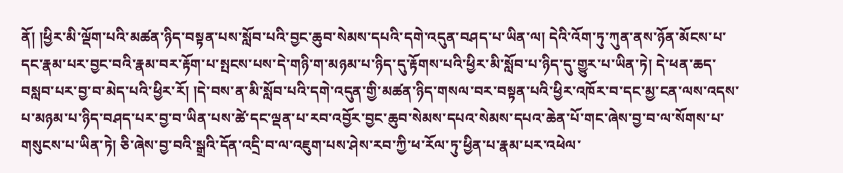ནོ། །ཕྱིར་མི་ལྡོག་པའི་མཚན་ཉིད་བསྟན་པས་སློབ་པའི་བྱང་ཆུབ་སེམས་དཔའི་དགེ་འདུན་བཤད་པ་ཡིན་ལ། དེའི་འོག་ཏུ་ཀུན་ནས་ཉོན་མོངས་པ་དང་རྣམ་པར་བྱང་བའི་རྣམ་བར་རྟོག་པ་སྤངས་པས་དེ་གཉི་ག་མཉམ་པ་ཉིད་དུ་རྟོགས་པའི་ཕྱིར་མི་སློབ་པ་ཉིད་དུ་གྱུར་པ་ཡིན་ཏེ། དེ་ཕན་ཆད་བསླབ་པར་བྱ་བ་མེད་པའི་ཕྱིར་རོ། །དེ་བས་ན་མི་སློབ་པའི་དགེ་འདུན་གྱི་མཚན་ཉིད་གསལ་བར་བསྟན་པའི་ཕྱིར་འཁོར་བ་དང་མྱ་ངན་ལས་འདས་པ་མཉམ་པ་ཉིད་བཤད་པར་བྱ་བ་ཡིན་པས་ཚེ་དང་ལྡན་པ་རབ་འབྱོར་བྱང་ཆུབ་སེམས་དཔའ་སེམས་དཔའ་ཆེན་པོ་གང་ཞེས་བྱ་བ་ལ་སོགས་པ་གསུངས་པ་ཡིན་ཏེ། ཅི་ཞེས་བྱ་བའི་སྒྲའི་དོན་འདྲི་བ་ལ་འཇུག་པས་ཤེས་རབ་ཀྱི་ཕ་རོལ་ཏུ་ཕྱིན་པ་རྣམ་པར་འཕེལ་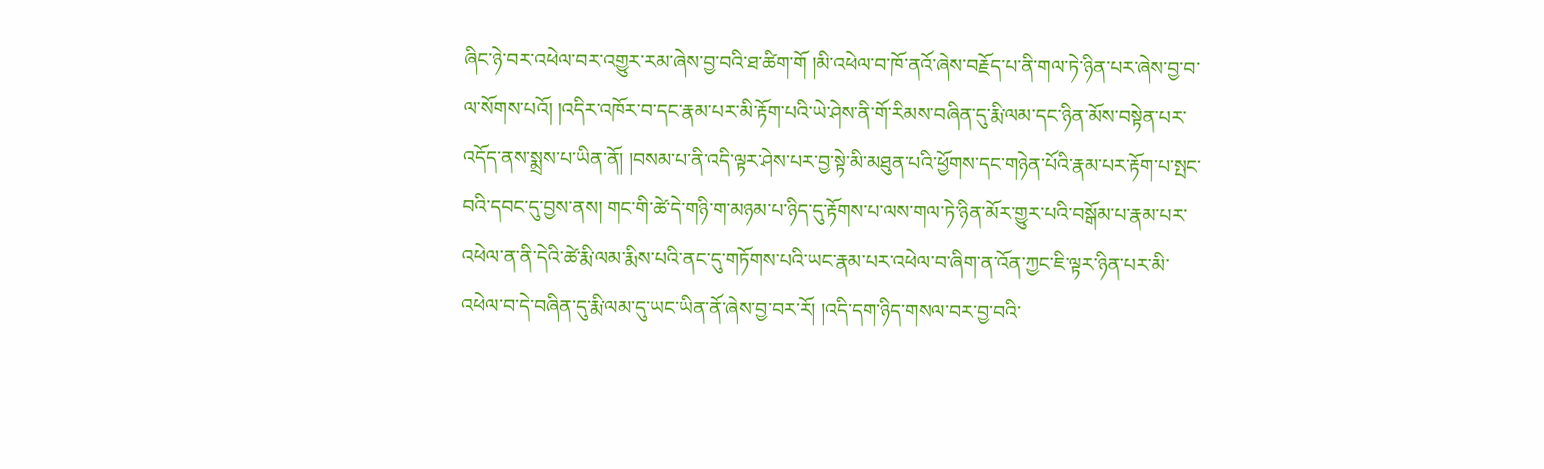ཞིང་ཉེ་བར་འཕེལ་བར་འགྱུར་རམ་ཞེས་བྱ་བའི་ཐ་ཚིག་གོ །མི་འཕེལ་བ་ཁོ་ནའོ་ཞེས་བརྗོད་པ་ནི་གལ་ཏེ་ཉིན་པར་ཞེས་བྱ་བ་ལ་སོགས་པའོ། །འདིར་འཁོར་བ་དང་རྣམ་པར་མི་རྟོག་པའི་ཡེ་ཤེས་ནི་གོ་རིམས་བཞིན་དུ་རྨི་ལམ་དང་ཉིན་མོས་བསྟེན་པར་འདོད་ནས་སྨྲས་པ་ཡིན་ནོ། །བསམ་པ་ནི་འདི་ལྟར་ཤེས་པར་བྱ་སྟེ་མི་མཐུན་པའི་ཕྱོགས་དང་གཉེན་པོའི་རྣམ་པར་རྟོག་པ་སྤང་བའི་དབང་དུ་བྱས་ནས། གང་གི་ཚེ་དེ་གཉི་ག་མཉམ་པ་ཉིད་དུ་རྟོགས་པ་ལས་གལ་ཏེ་ཉིན་མོར་གྱུར་པའི་བསྒོམ་པ་རྣམ་པར་འཕེལ་ན་ནི་དེའི་ཚེ་རྨི་ལམ་རྨིས་པའི་ནང་དུ་གཏོགས་པའི་ཡང་རྣམ་པར་འཕེལ་བ་ཞིག་ན་འོན་ཀྱང་ཇི་ལྟར་ཉིན་པར་མི་འཕེལ་བ་དེ་བཞིན་དུ་རྨི་ལམ་དུ་ཡང་ཡིན་ནོ་ཞེས་བྱ་བར་རོ། །འདི་དག་ཉིད་གསལ་བར་བྱ་བའི་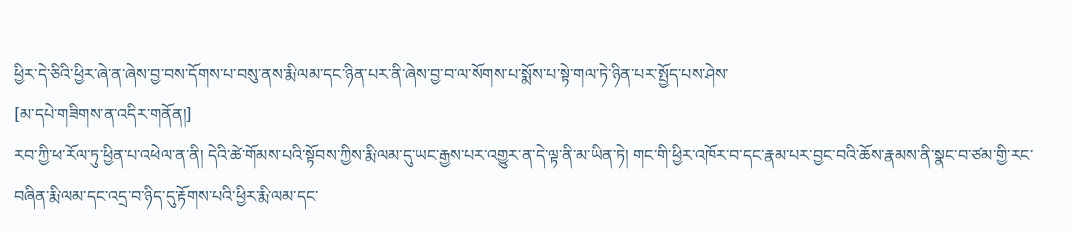ཕྱིར་དེ་ཅིའི་ཕྱིར་ཞེ་ན་ཞེས་བྱ་བས་དོགས་པ་བསུ་ནས་རྨི་ལམ་དང་ཉིན་པར་ནི་ཞེས་བྱ་བ་ལ་སོགས་པ་སྨོས་པ་སྟེ་གལ་ཏེ་ཉིན་པར་སྤྱོད་པས་ཤེས་
[མ་དཔེ་གཟིགས་ན་འདིར་གནོན།]
རབ་ཀྱི་ཕ་རོལ་ཏུ་ཕྱིན་པ་འཕེལ་ན་ནི། དེའི་ཚེ་གོམས་པའི་སྟོབས་ཀྱིས་རྨི་ལམ་དུ་ཡང་རྒྱས་པར་འགྱུར་ན་དེ་ལྟ་ནི་མ་ཡིན་ཏེ། གང་གི་ཕྱིར་འཁོར་བ་དང་རྣམ་པར་བྱང་བའི་ཆོས་རྣམས་ནི་སྣང་བ་ཙམ་གྱི་རང་བཞིན་རྨི་ལམ་དང་འདྲ་བ་ཉིད་དུ་རྟོགས་པའི་ཕྱིར་རྨི་ལམ་དང་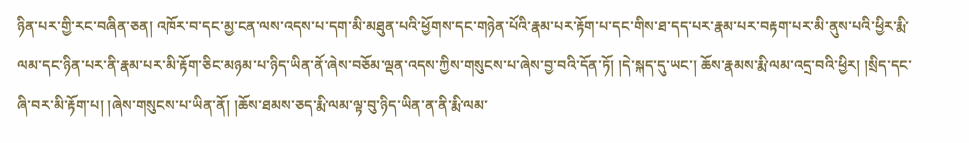ཉིན་པར་གྱི་རང་བཞིན་ཅན། འཁོར་བ་དང་མྱ་ངན་ལས་འདས་པ་དག་མི་མཐུན་པའི་ཕྱོགས་དང་གཉེན་པོའི་རྣམ་པར་རྟོག་པ་དང་གིས་ཐ་དད་པར་རྣམ་པར་བརྟག་པར་མི་ནུས་པའི་ཕྱིར་རྨི་ལམ་དང་ཉིན་པར་ནི་རྣམ་པར་མི་རྟོག་ཅིང་མཉམ་པ་ཉིད་ཡིན་ནོ་ཞེས་བཅོམ་ལྡན་འདས་ཀྱིས་གསུངས་པ་ཞེས་བྱ་བའི་དོན་ཏོ། །དེ་སྐད་དུ་ཡང་། ཆོས་རྣམས་རྨི་ལམ་འདྲ་བའི་ཕྱིར། །སྲིད་དང་ཞི་བར་མི་རྟོག་པ། །ཞེས་གསུངས་པ་ཡིན་ནོ། །ཆོས་ཐམས་ཅད་རྨི་ལམ་ལྟ་བུ་ཉིད་ཡིན་ན་ནི་རྨི་ལམ་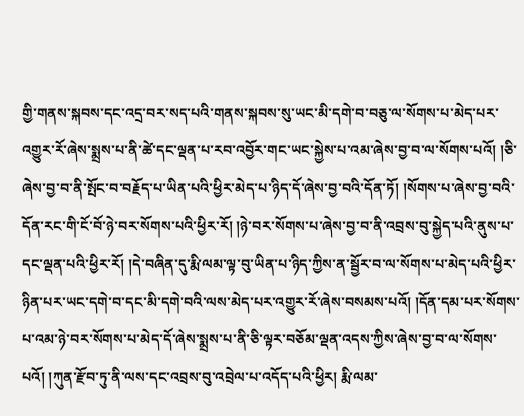གྱི་གནས་སྐབས་དང་འདྲ་བར་སད་པའི་གནས་སྐབས་སུ་ཡང་མི་དགེ་བ་བཅུ་ལ་སོགས་པ་མེད་པར་འགྱུར་རོ་ཞེས་སྨྲས་པ་ནི་ཚེ་དང་ལྡན་པ་རབ་འབྱོར་གང་ཡང་སྐྱེས་པ་འམ་ཞེས་བྱ་བ་ལ་སོགས་པའོ། །ཅི་ཞེས་བྱ་བ་ནི་སྤོང་བ་བརྗོད་པ་ཡིན་པའི་ཕྱིར་མེད་པ་ཉིད་དོ་ཞེས་བྱ་བའི་དོན་ཏོ། །སོགས་པ་ཞེས་བྱ་བའི་དོན་རང་གི་ངོ་བོ་ཉེ་བར་སོགས་པའི་ཕྱིར་རོ། །ཉེ་བར་སོགས་པ་ཞེས་བྱ་བ་ནི་འབྲས་བུ་སྐྱེད་པའི་ནུས་པ་དང་ལྡན་པའི་ཕྱིར་རོ། །དེ་བཞིན་དུ་རྨི་ལམ་ལྟ་བུ་ཡིན་པ་ཉིད་ཀྱིས་ན་སྦྱོར་བ་ལ་སོགས་པ་མེད་པའི་ཕྱིར་ཉིན་པར་ཡང་དགེ་བ་དང་མི་དགེ་བའི་ལས་མེད་པར་འགྱུར་རོ་ཞེས་བསམས་པའོ། །དོན་དམ་པར་སོགས་པ་འམ་ཉེ་བར་སོགས་པ་མེད་དོ་ཞེས་སྨྲས་པ་ནི་ཅི་ལྟར་བཅོམ་ལྡན་འདས་ཀྱིས་ཞེས་བྱ་བ་ལ་སོགས་པའོ། །ཀུན་རྫོབ་ཏུ་ནི་ལས་དང་འབྲས་བུ་འབྲེལ་པ་འདོད་པའི་ཕྱིར། རྨི་ལམ་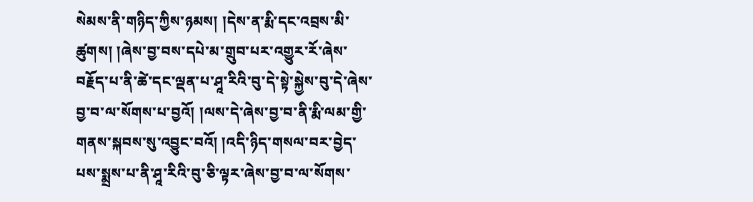སེམས་ནི་གཉིད་ཀྱིས་ཉམས། །དེས་ན་རྨི་དང་འབྲས་མི་ཚུགས། །ཞེས་བྱ་བས་དཔེ་མ་གྲུབ་པར་འགྱུར་རོ་ཞེས་བརྗོད་པ་ནི་ཚེ་དང་ལྡན་པ་ཤཱ་རིའི་བུ་དེ་སྟེ་སྐྱེས་བུ་དེ་ཞེས་བྱ་བ་ལ་སོགས་པ་བྱའོ། །ལས་དེ་ཞེས་བྱ་བ་ནི་རྨི་ལམ་གྱི་གནས་སྐབས་སུ་འབྱུང་བའོ། །འདི་ཉིད་གསལ་བར་བྱེད་པས་སྨྲས་པ་ནི་ཤཱ་རིའི་བུ་ཅི་ལྟར་ཞེས་བྱ་བ་ལ་སོགས་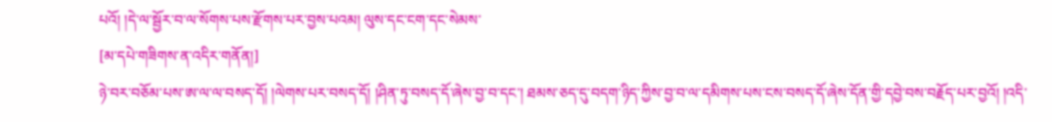པའོ། །དེ་ལ་སྦྱོར་བ་ལ་སོགས་པས་རྫོགས་པར་བྱས་པའམ། ལུས་དང་ངག་དང་སེམས་
[མ་དཔེ་གཟིགས་ན་འདིར་གནོན།]
ཉེ་བར་བཅོམ་པས་ཨ་ལ་ལ་བསད་དོ། །ལེགས་པར་བསད་དོ། །ཤིན་ཏུ་བསད་དོ་ཞེས་བྱ་བ་དང་། ཐམས་ཅད་དུ་བདག་ཉིད་ཀྱིས་བྱ་བ་ལ་དམིགས་པས་ངས་བསད་དོ་ཞེས་དོན་གྱི་དབྱེ་བས་བརྗོད་པར་བྱའོ། །འདི་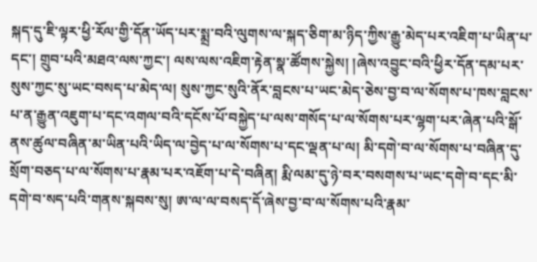སྐད་དུ་ཇི་ལྟར་ཕྱི་རོལ་གྱི་དོན་ཡོད་པར་སྨྲ་བའི་ལུགས་ལ་སྐད་ཅིག་མ་ཉིད་ཀྱིས་རྒྱུ་མེད་པར་འཇིག་པ་ཡིན་པ་དང་། གྲུབ་པའི་མཐའ་ལས་ཀྱང་། ལས་ལས་འཇིག་རྟེན་སྣ་ཚོགས་སྐྱེས། །ཞེས་འབྱུང་བའི་ཕྱིར་དོན་དམ་པར་སུས་ཀྱང་སུ་ཡང་བསད་པ་མེད་ལ། སུས་ཀྱང་སུའི་ནོར་བླངས་པ་ཡང་མེད་ཅེས་བྱ་བ་ལ་སོགས་པ་ཁས་བླངས་པ་ན་རྒྱུན་འཇུག་པ་དང་འགལ་བའི་དངོས་པོ་བསྐྱེད་པ་ལས་གསོད་པ་ལ་སོགས་པར་ལྷག་པར་ཞེན་པའི་སྒོ་ནས་ཚུལ་བཞིན་མ་ཡིན་པའི་ཡིད་ལ་བྱེད་པ་ལ་སོགས་པ་དང་ལྡན་པ་ལ། མི་དགེ་བ་ལ་སོགས་པ་བཞིན་དུ་སྲོག་བཅད་པ་ལ་སོགས་པ་རྣམ་པར་འཇོག་པ་དེ་བཞིན། རྨི་ལམ་དུ་ཉེ་བར་བསགས་པ་ཡང་དགེ་བ་དང་མི་དགེ་བ་སད་པའི་གནས་སྐབས་སུ། ཨ་ལ་ལ་བསད་དོ་ཞེས་བྱ་བ་ལ་སོགས་པའི་རྣམ་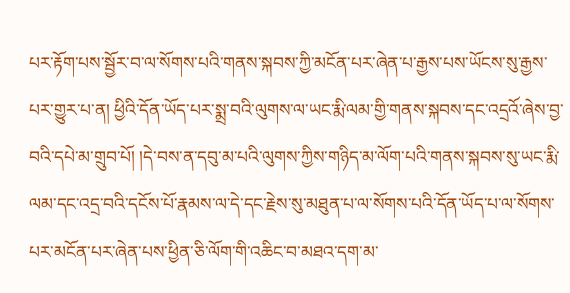པར་རྟོག་པས་སྦྱོར་བ་ལ་སོགས་པའི་གནས་སྐབས་ཀྱི་མངོན་པར་ཞེན་པ་རྒྱས་པས་ཡོངས་སུ་རྒྱས་པར་གྱུར་པ་ན། ཕྱིའི་དོན་ཡོད་པར་སྨྲ་བའི་ལུགས་ལ་ཡང་རྨི་ལམ་གྱི་གནས་སྐབས་དང་འདྲའོ་ཞེས་བྱ་བའི་དཔེ་མ་གྲུབ་པོ། །དེ་བས་ན་དབུ་མ་པའི་ལུགས་ཀྱིས་གཉིད་མ་ལོག་པའི་གནས་སྐབས་སུ་ཡང་རྨི་ལམ་དང་འདྲ་བའི་དངོས་པོ་རྣམས་ལ་དེ་དང་རྗེས་སུ་མཐུན་པ་ལ་སོགས་པའི་དོན་ཡོད་པ་ལ་སོགས་པར་མངོན་པར་ཞེན་པས་ཕྱིན་ཅི་ལོག་གི་འཆིང་བ་མཐའ་དག་མ་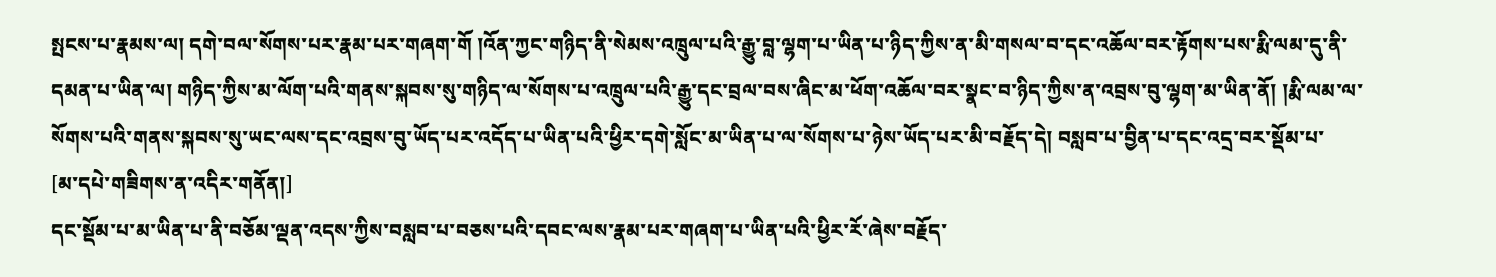སྤངས་པ་རྣམས་ལ། དགེ་བལ་སོགས་པར་རྣམ་པར་གཞག་གོ །འོན་ཀྱང་གཉིད་ནི་སེམས་འཁྲུལ་པའི་རྒྱུ་བླ་ལྷག་པ་ཡིན་པ་ཉིད་ཀྱིས་ན་མི་གསལ་བ་དང་འཆོལ་བར་རྟོགས་པས་རྨི་ལམ་དུ་ནི་དམན་པ་ཡིན་ལ། གཉིད་ཀྱིས་མ་ལོག་པའི་གནས་སྐབས་སུ་གཉིད་ལ་སོགས་པ་འཁྲུལ་པའི་རྒྱུ་དང་བྲལ་བས་ཞིང་མ་ཕོག་འཆོལ་བར་སྣང་བ་ཉིད་ཀྱིས་ན་འབྲས་བུ་ལྷག་མ་ཡིན་ནོ། །རྨི་ལམ་ལ་སོགས་པའི་གནས་སྐབས་སུ་ཡང་ལས་དང་འབྲས་བུ་ཡོད་པར་འདོད་པ་ཡིན་པའི་ཕྱིར་དགེ་སློང་མ་ཡིན་པ་ལ་སོགས་པ་ཉེས་ཡོད་པར་མི་བརྗོད་དེ། བསླབ་པ་བྱིན་པ་དང་འདྲ་བར་སྡོམ་པ་
[མ་དཔེ་གཟིགས་ན་འདིར་གནོན།]
དང་སྡོམ་པ་མ་ཡིན་པ་ནི་བཅོམ་ལྡན་འདས་ཀྱིས་བསླབ་པ་བཅས་པའི་དབང་ལས་རྣམ་པར་གཞག་པ་ཡིན་པའི་ཕྱིར་རོ་ཞེས་བརྗོད་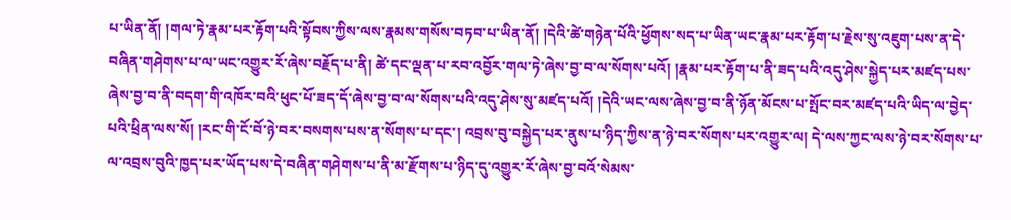པ་ཡིན་ནོ། །གལ་ཏེ་རྣམ་པར་རྟོག་པའི་སྟོབས་ཀྱིས་ལས་རྣམས་གསོས་བཏབ་པ་ཡིན་ནོ། །དེའི་ཚེ་གཉེན་པོའི་ཕྱོགས་སད་པ་ཡིན་ཡང་རྣམ་པར་རྟོག་པ་རྗེས་སུ་འཇུག་པས་ན་དེ་བཞིན་གཤེགས་པ་ལ་ཡང་འགྱུར་རོ་ཞེས་བརྗོད་པ་ནི། ཚེ་དང་ལྡན་པ་རབ་འབྱོར་གལ་ཏེ་ཞེས་བྱ་བ་ལ་སོགས་པའོ། །རྣམ་པར་རྟོག་པ་ནི་ཟད་པའི་འདུ་ཤེས་སྐྱེད་པར་མཛད་པས་ཞེས་བྱ་བ་ནི་བདག་གི་འཁོར་བའི་ཕུང་པོ་ཟད་དོ་ཞེས་བྱ་བ་ལ་སོགས་པའི་འདུ་ཤེས་སུ་མཛད་པའོ། །དེའི་ཡང་ལས་ཞེས་བྱ་བ་ནི་ཉོན་མོངས་པ་སྤོང་བར་མཛད་པའི་ཡིད་ལ་བྱེད་པའི་ཕྲིན་ལས་སོ། །རང་གི་ངོ་བོ་ཉེ་བར་བསགས་པས་ན་སོགས་པ་དང་། འབྲས་བུ་བསྐྱེད་པར་ནུས་པ་ཉིད་ཀྱིས་ན་ཉེ་བར་སོགས་པར་འགྱུར་ལ། དེ་ལས་ཀྱང་ལས་ཉེ་བར་སོགས་པ་ལ་འབྲས་བུའི་ཁྱད་པར་ཡོད་པས་དེ་བཞིན་གཤེགས་པ་ནི་མ་རྫོགས་པ་ཉིད་དུ་འགྱུར་རོ་ཞེས་བྱ་བའོ་སེམས་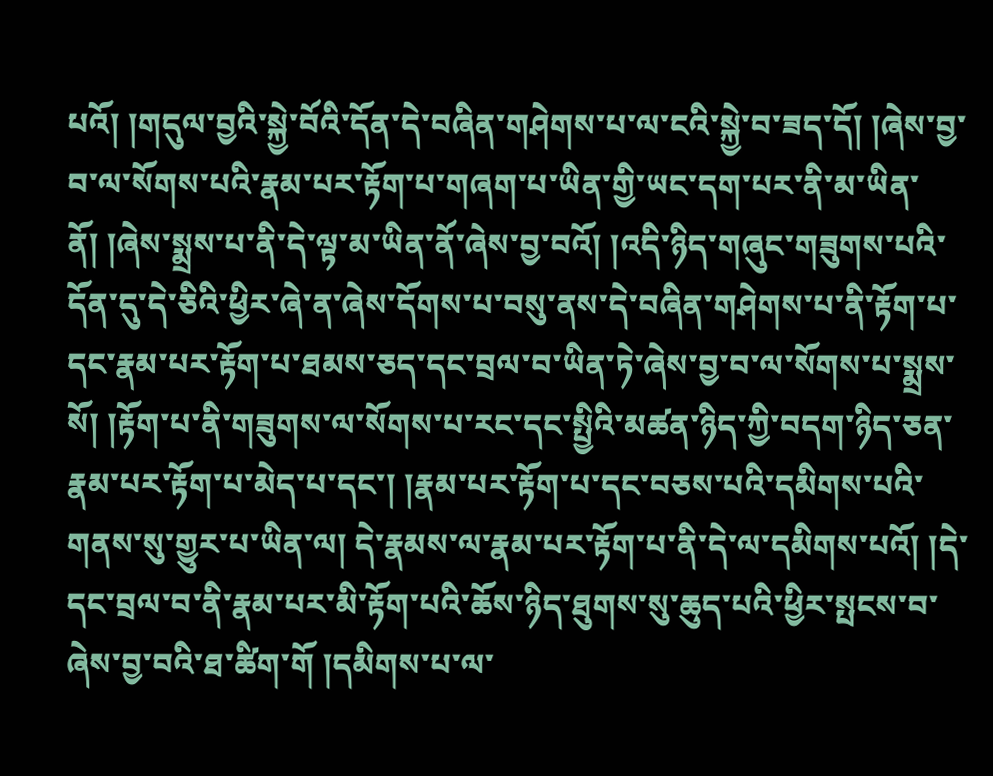པའོ། །གདུལ་བྱའི་སྐྱེ་བོའི་དོན་དེ་བཞིན་གཤེགས་པ་ལ་ངའི་སྐྱེ་བ་ཟད་དོ། །ཞེས་བྱ་བ་ལ་སོགས་པའི་རྣམ་པར་རྟོག་པ་གཞག་པ་ཡིན་གྱི་ཡང་དག་པར་ནི་མ་ཡིན་ནོ། །ཞེས་སྨྲས་པ་ནི་དེ་ལྟ་མ་ཡིན་ནོ་ཞེས་བྱ་བའོ། །འདི་ཉིད་གཞུང་གཟུགས་པའི་དོན་དུ་དེ་ཅིའི་ཕྱིར་ཞེ་ན་ཞེས་དོགས་པ་བསུ་ནས་དེ་བཞིན་གཤེགས་པ་ནི་རྟོག་པ་དང་རྣམ་པར་རྟོག་པ་ཐམས་ཅད་དང་བྲལ་བ་ཡིན་ཏེ་ཞེས་བྱ་བ་ལ་སོགས་པ་སྨྲས་སོ། །རྟོག་པ་ནི་གཟུགས་ལ་སོགས་པ་རང་དང་སྤྱིའི་མཚན་ཉིད་ཀྱི་བདག་ཉིད་ཅན་རྣམ་པར་རྟོག་པ་མེད་པ་དང་། །རྣམ་པར་རྟོག་པ་དང་བཅས་པའི་དམིགས་པའི་གནས་སུ་གྱུར་པ་ཡིན་ལ། དེ་རྣམས་ལ་རྣམ་པར་རྟོག་པ་ནི་དེ་ལ་དམིགས་པའོ། །དེ་དང་བྲལ་བ་ནི་རྣམ་པར་མི་རྟོག་པའི་ཆོས་ཉིད་ཐུགས་སུ་ཆུད་པའི་ཕྱིར་སྤངས་བ་ཞེས་བྱ་བའི་ཐ་ཚིག་གོ །དམིགས་པ་ལ་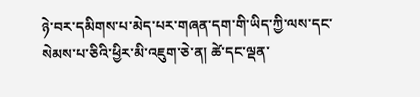ཉེ་བར་དམིགས་པ་མེད་པར་གཞན་དག་གི་ཡིད་ཀྱི་ལས་དང་སེམས་པ་ཅིའི་ཕྱིར་མི་འཇུག་ཅེ་ན། ཚེ་དང་ལྡན་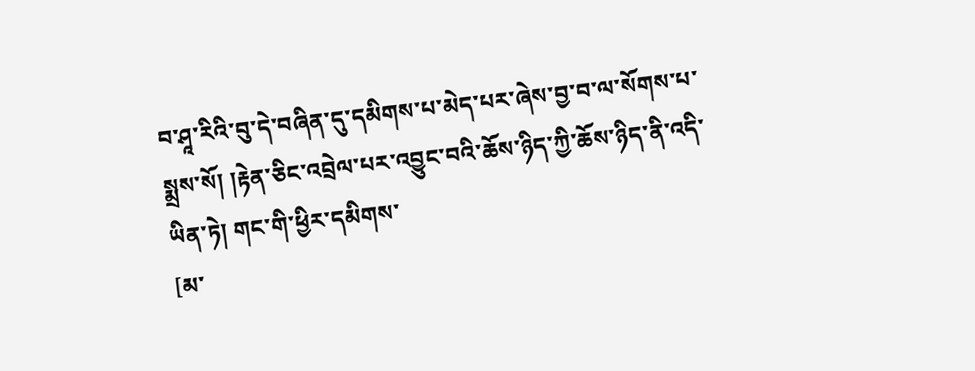བ་ཤཱ་རིའི་བུ་དེ་བཞིན་དུ་དམིགས་པ་མེད་པར་ཞེས་བྱ་བ་ལ་སོགས་པ་སྨྲས་སོ། །རྟེན་ཅིང་འབྲེལ་པར་འབྱུང་བའི་ཆོས་ཉིད་ཀྱི་ཆོས་ཉིད་ནི་འདི་ཡིན་ཏེ། གང་གི་ཕྱིར་དམིགས་
[མ་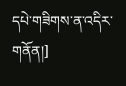དཔེ་གཟིགས་ན་འདིར་གནོན།]